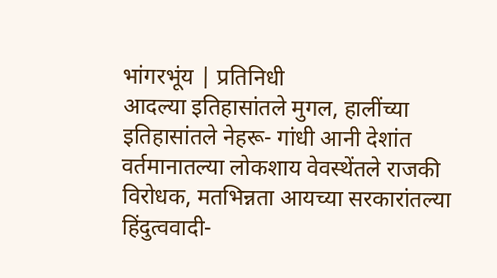भांगरभूंय | प्रतिनिधी
आदल्या इतिहासांतले मुगल, हालींच्या इतिहासांतले नेहरू- गांधी आनी देशांत वर्तमानातल्या लोकशाय वेवस्थेंतले राजकी विरोधक, मतभिन्नता आयच्या सरकारांतल्या हिंदुत्ववादी-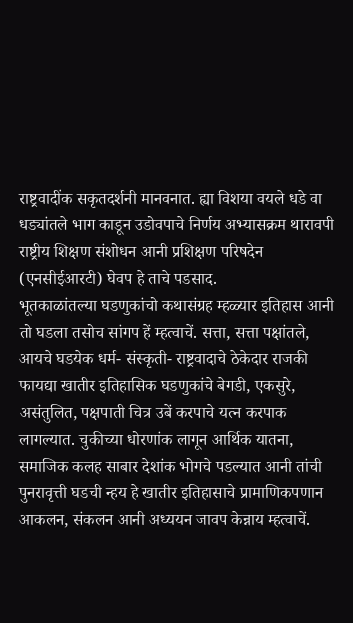राष्ट्रवादींक सकृतदर्शनी मानवनात. ह्या विशया वयले धडे वा धड्यांतले भाग काडून उडोवपाचे निर्णय अभ्यासक्रम थारावपी राष्ट्रीय शिक्षण संशोधन आनी प्रशिक्षण परिषदेन (एनसीईआरटी) घेवप हे ताचे पडसाद.
भूतकाळांतल्या घडणुकांचो कथासंग्रह म्हळ्यार इतिहास आनी तो घडला तसोच सांगप हें म्हत्वाचें. सत्ता, सत्ता पक्षांतले, आयचे घडयेक धर्म- संस्कृती- राष्ट्रवादाचे ठेकेदार राजकी फायद्या खातीर इतिहासिक घडणुकांचे बेगडी, एकसुरे, असंतुलित, पक्षपाती चित्र उबें करपाचे यत्न करपाक लागल्यात. चुकीच्या धोरणांक लागून आर्थिक यातना, समाजिक कलह साबार देशांक भोगचे पडल्यात आनी तांची पुनरावृत्ती घडची न्हय हे खातीर इतिहासाचे प्रामाणिकपणान आकलन, संकलन आनी अध्ययन जावप केन्नाय म्हत्वाचें.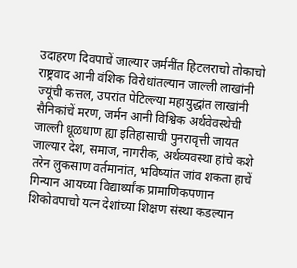उदाहरण दिवपाचें जाल्यार जर्मनींत हिटलराचो तोकाचो राष्ट्रवाद आनी वंशिक विरोधांतल्यान जाल्ली लाखांनी ज्यूंची कत्तल, उपरांत पेटिल्ल्या महायुद्धांत लाखांनी सैनिकांचें मरण, जर्मन आनी विश्विक अर्थवेवस्थेची जाल्ली धूळधाण ह्या इतिहासाची पुनरावृत्ती जायत जाल्यार देश, समाज, नागरीक, अर्थव्यवस्था हांचे कशे तरेन लुकसाण वर्तमानांत, भविष्यांत जांव शकता हाचें गिन्यान आयच्या विद्यार्थ्यांक प्रामाणिकपणान शिकोवपाचो यत्न देशांच्या शिक्षण संस्था कडल्यान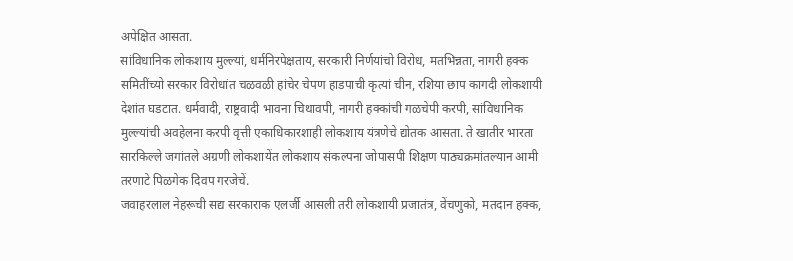अपेक्षित आसता.
सांविधानिक लोकशाय मुल्ल्यां, धर्मनिरपेक्षताय, सरकारी निर्णयांचो विरोध, मतभिन्नता, नागरी हक्क समितींच्यो सरकार विरोधांत चळवळी हांचेर चेपण हाडपाची कृत्यां चीन, रशिया छाप कागदी लोकशायी देशांत घडटात. धर्मवादी, राष्ट्रवादी भावना चिथावपी, नागरी हक्कांची गळचेपी करपी, सांविधानिक मुल्ल्यांची अवहेलना करपी वृत्ती एकाधिकारशाही लोकशाय यंत्रणेचे द्योतक आसता. ते खातीर भारता सारकिल्ले जगांतले अग्रणी लोकशायेंत लोकशाय संकल्पना जोपासपी शिक्षण पाठ्यक्रमांतल्यान आमी तरणाटे पिळगेक दिवप गरजेचें.
जवाहरलाल नेहरूची सद्य सरकाराक एलर्जी आसली तरी लोकशायी प्रजातंत्र, वेंचणुको, मतदान हक्क,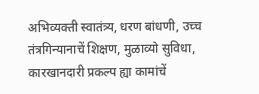अभिव्यक्ती स्वातंत्र्य, धरण बांधणी, उच्च तंत्रगिन्यानाचें शिक्षण, मुळाव्यो सुविधा, कारखानदारी प्रकल्प ह्या कामांचें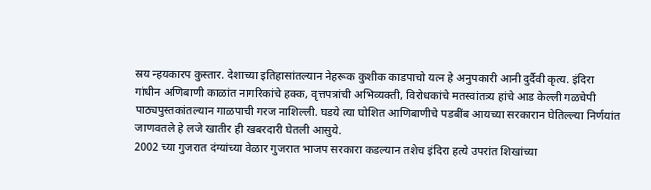स्रय न्हयकारप कुस्तार. देशाच्या इतिहासांतल्यान नेहरूक कुशीक काडपाचो यत्न हे अनुपकारी आनी दुर्दैवी कृत्य. इंदिरा गांधीन अणिबाणी काळांत नागरिकांचे हक्क, वृत्तपत्रांची अभिव्यक्ती, विरोधकांचे मतस्वांतत्र्य हांचे आड केल्ली गळचेपी पाठ्यपुस्तकांतल्यान गाळपाची गरज नाशिल्ली. घडये त्या घोशित आणिबाणीचे पडबींब आयच्या सरकारान घेतिल्ल्या निर्णयांत जाणवतले हे लजे खातीर ही खबरदारी घेतली आसुये.
2002 च्या गुजरात दंग्यांच्या वेळार गुजरात भाजप सरकारा कडल्यान तशेच इंदिरा हत्ये उपरांत शिखांच्या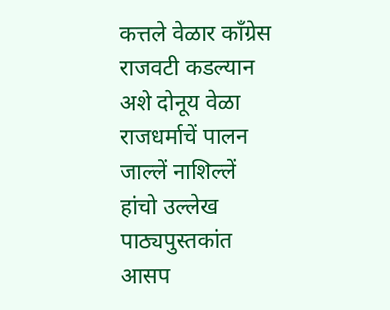कत्तले वेळार काँग्रेस राजवटी कडल्यान अशे दोनूय वेळा राजधर्माचें पालन जाल्लें नाशिल्लें हांचो उल्लेख पाठ्यपुस्तकांत आसप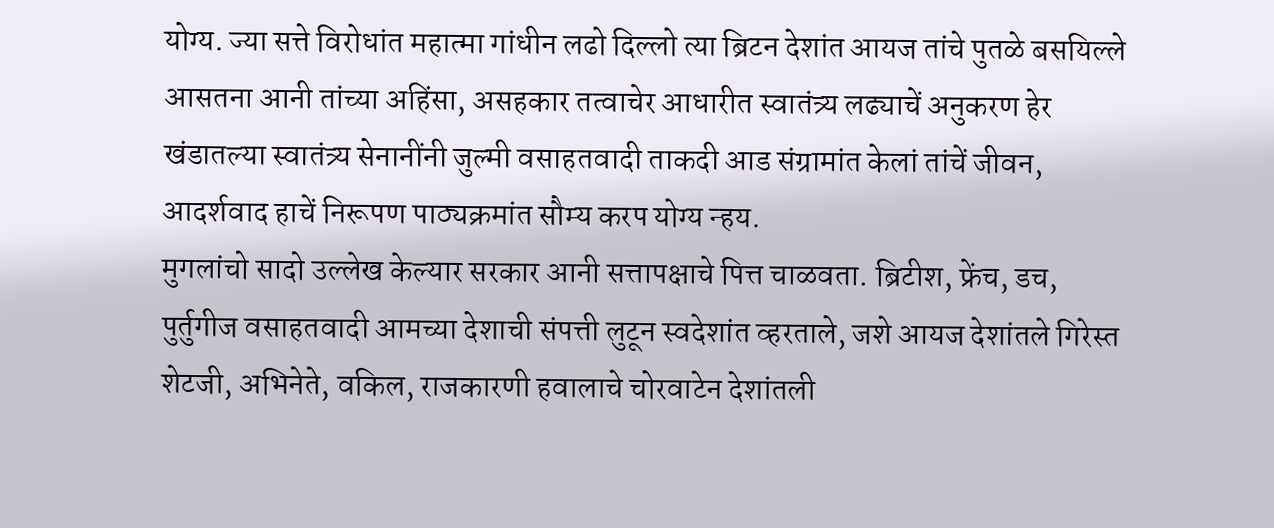योग्य. ज्या सत्ते विरोधांत महात्मा गांधीन लढो दिल्लो त्या ब्रिटन देशांत आयज तांचे पुतळे बसयिल्ले आसतना आनी तांच्या अहिंसा, असहकार तत्वाचेर आधारीत स्वातंत्र्य लढ्याचें अनुकरण हेर खंडातल्या स्वातंत्र्य सेनानींनी जुल्मी वसाहतवादी ताकदी आड संग्रामांत केलां तांचें जीवन, आदर्शवाद हाचें निरूपण पाठ्यक्रमांत सौम्य करप योग्य न्हय.
मुगलांचो सादो उल्लेख केल्यार सरकार आनी सत्तापक्षाचे पित्त चाळवता. ब्रिटीश, फ्रेंच, डच, पुर्तुगीज वसाहतवादी आमच्या देशाची संपत्ती लुटून स्वदेशांत व्हरताले, जशे आयज देशांतले गिरेस्त शेटजी, अभिनेते, वकिल, राजकारणी हवालाचे चोरवाटेन देशांतली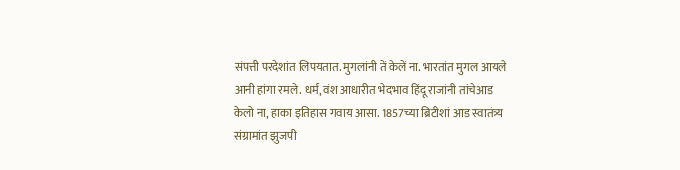संपत्ती परदेशांत लिपयतात. मुगलांनी तें केलें ना. भारतांत मुगल आयले आनी हांगा रमले. धर्म, वंश आधारीत भेदभाव हिंदू राजांनी तांचेआड केलो ना, हाका इतिहास गवाय आसा. 1857च्या ब्रिटीशां आड स्वातंत्र्य संग्रामांत झुजपी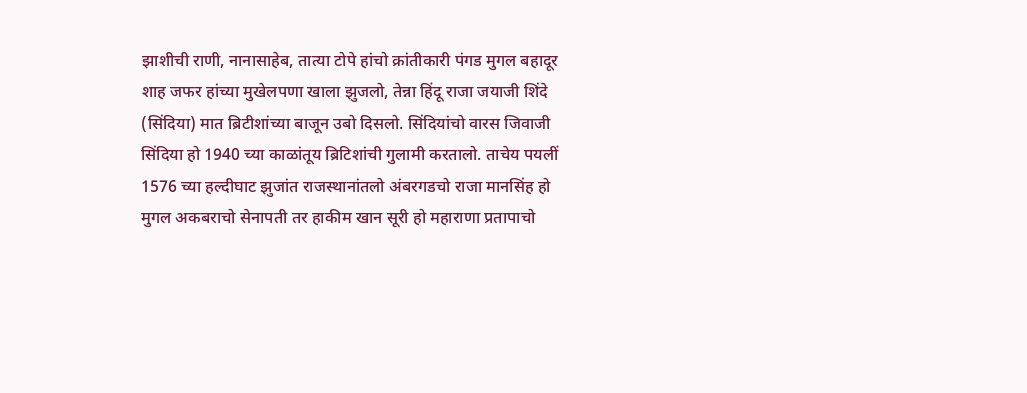झाशीची राणी, नानासाहेब, तात्या टोपे हांचो क्रांतीकारी पंगड मुगल बहादूर शाह जफर हांच्या मुखेलपणा खाला झुजलो, तेन्ना हिंदू राजा जयाजी शिंदे (सिंदिया) मात ब्रिटीशांच्या बाजून उबो दिसलो. सिंदियांचो वारस जिवाजी सिंदिया हो 1940 च्या काळांतूय ब्रिटिशांची गुलामी करतालो. ताचेय पयलीं 1576 च्या हल्दीघाट झुजांत राजस्थानांतलो अंबरगडचो राजा मानसिंह हो मुगल अकबराचो सेनापती तर हाकीम खान सूरी हो महाराणा प्रतापाचो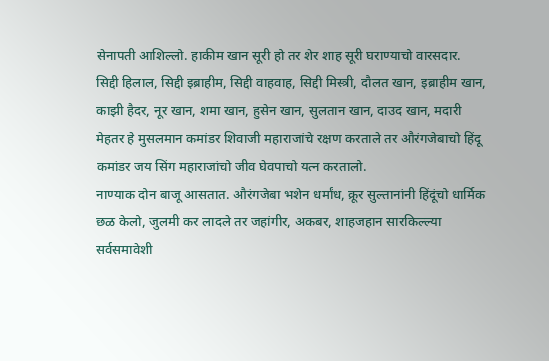सेनापती आशिल्लो. हाकीम खान सूरी हो तर शेर शाह सूरी घराण्याचो वारसदार.
सिद्दी हिलाल, सिद्दी इब्राहीम, सिद्दी वाहवाह, सिद्दी मिस्त्री, दौलत खान, इब्राहीम खान, काझी हैदर, नूर खान, शमा खान, हुसेन खान, सुलतान खान, दाउद खान, मदारी मेहतर हे मुसलमान कमांडर शिवाजी महाराजांचे रक्षण करताले तर औरंगजेबाचो हिंदू कमांडर जय सिंग महाराजांचो जीव घेवपाचो यत्न करतालो.
नाण्याक दोन बाजू आसतात. औरंगजेबा भशेन धर्मांध, क्रूर सुल्तानांनी हिंदूंचो धार्मिक छळ केलो, जुलमी कर लादले तर जहांगीर, अकबर, शाहजहान सारकिल्ल्या सर्वसमावेशी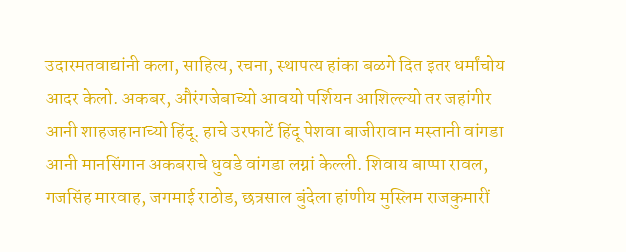उदारमतवाद्यांनी कला, साहित्य, रचना, स्थापत्य हांका बळगे दित इतर धर्मांचोय आदर केलो. अकबर, औरंगजेबाच्यो आवयो पर्शियन आशिल्ल्यो तर जहांगीर आनी शाहजहानाच्यो हिंदू. हाचे उरफाटें हिंदू पेशवा बाजीरावान मस्तानी वांगडा आनी मानसिंगान अकबराचे धुवडे वांगडा लग्नां केल्ली. शिवाय बाप्पा रावल, गजसिंह मारवाह, जगमाई राठोड, छत्रसाल बुंदेला हांणीय मुस्लिम राजकुमारीं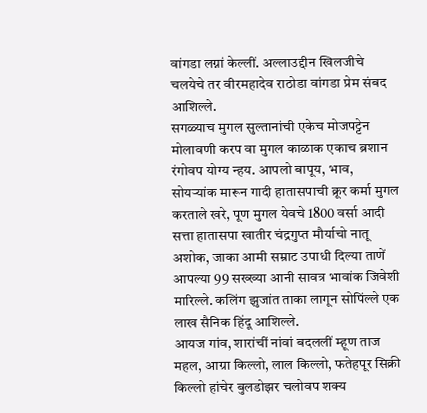वांगडा लग्नां केल्लीं. अल्लाउद्दीन खिलजीचे चलयेचे तर वीरमहादेव राठोडा वांगडा प्रेम संबद आशिल्ले.
सगळ्याच मुगल सुल्तानांची एकेच मोजपट्टेन मोलावणी करप वा मुगल काळाक एकाच ब्रशान रंगोवप योग्य न्हय. आपलो बापूय, भाव, सोयऱ्यांक मारून गादी हातासपाची क्रूर कर्मा मुगल करताले खरे, पूण मुगल येवचे 1800 वर्सा आदी सत्ता हातासपा खातीर चंद्रगुप्त मौर्याचो नातू अशोक, जाका आमी सम्राट उपाधी दिल्या ताणें आपल्या 99 सख्ख्या आनी सावत्र भावांक जिवेशी मारिल्ले. कलिंग झुजांत ताका लागून सोपिंल्ले एक लाख सैनिक हिंदू आशिल्ले.
आयज गांव, शारांचीं नांवां बदललीं म्हूण ताज महल, आग्रा किल्लो, लाल किल्लो, फतेहपूर सिक्री किल्लो हांचेर बुलडोझर चलोवप शक्य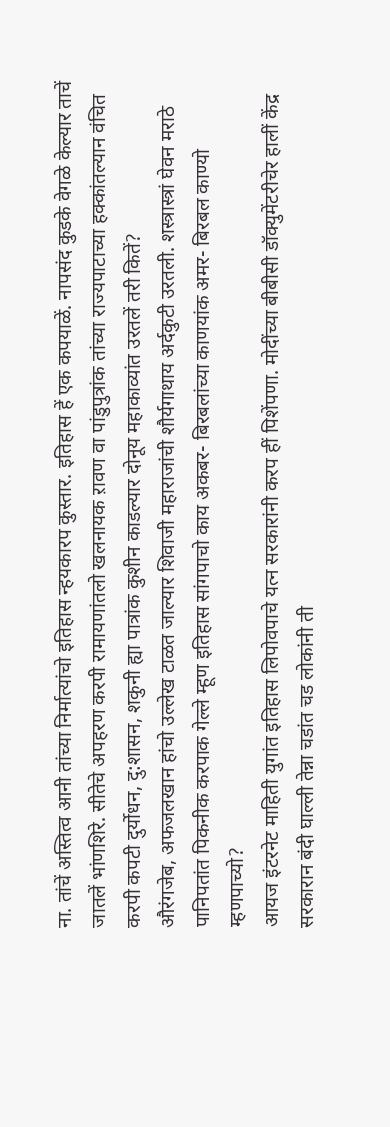ना. तांचें अस्तित्व आनी तांच्या निर्मात्यांचो इतिहास न्हयकारप कुस्तार. इतिहास हें एक कपयाळें. नापसंद कुडके वेगळे केल्यार ताचें जातलें भांणशिरे. सीतेचे अपहरण करपी रामायणांतलो खलनायक ऱावण वा पांडुपुत्रांक तांच्या राज्यपाटाच्या हक्कांतल्यान वंचित करपी कपटी दुर्योधन, दु:शासन, शकुनी ह्या पात्रांक कुशीन काडल्यार दोनूय महाकाव्यांत उरतलें तरी कितें?
औरंगजेब, अफजलखान हांचो उल्लेख टाळत जाल्यार शिवाजी महाराजांची शौर्यगाथाय अर्दकुटी उरतली. शस्त्रास्त्रां घेवन मराठे पानिपतांत पिकनीक करपाक गेल्ले म्हूण इतिहास सांगपाचो काय अकबर- बिरबलांच्या काणयांक अमर- बिरबल काण्यो म्हणपाच्यो?
आयज इंटरनेट माहिती युगांत इतिहास लिपोवपाचे यत्न सरकारांनी करप हीं पिशेंपणा. मोदींच्या बीबीसी डॉक्युमेंटरीचेर हालीं केंद्र सरकारान बंदी घाल्ली तेन्ना चडांत चड लोकांनी ती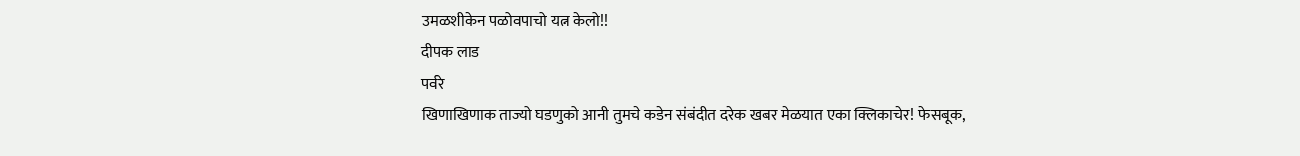उमळशीकेन पळोवपाचो यत्न केलो!!
दीपक लाड
पर्वरे
खिणाखिणाक ताज्यो घडणुको आनी तुमचे कडेन संबंदीत दरेक खबर मेळयात एका क्लिकाचेर! फेसबूक,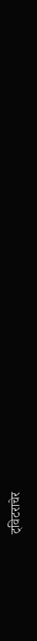ट्विटराचेर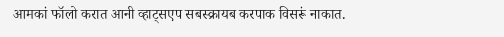आमकां फॉलो करात आनी व्हाट्सएप सबस्क्रायब करपाक विसरूं नाकात.